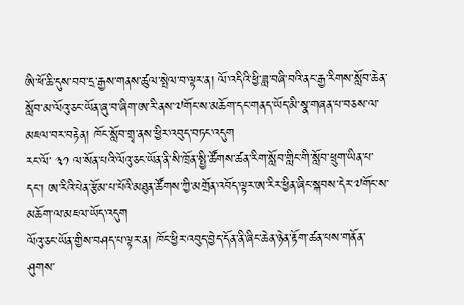ཨི་ཕོ་ཆི་དུས་བབ་དྲ་རྒྱས་གནས་ཚུལ་སྤེལ་བ་ལྟར་ན། ལོ་འདིའི་ཕྱི་ཟླ་བཞི་བའི་ནང་རྒྱ་རིགས་སློབ་ཆེན་སློབ་མ་ལོའུ་ཅང་ཡོན་ཞུ་བ་ཞིག་ཨ་རི་ནས་༧གོང་ས་མཆོག་དང་གནད་ཡོད་མི་སྣ་གཞན་པ་བཅས་ལ་མཇལ་བར་བརྟེན། ཁོང་སློབ་གྲྭ་ནས་ཕྱིར་འབུད་བཏང་འདུག
རང་ལོ་ ༣༡ ལ་སོན་པའི་ལོའུ་ཅང་ཡོན་ནི་སི་ཁྲོན་སྤྱི་ཚོགས་ཚན་རིག་སློབ་གླིང་གི་སློབ་ཕྲུག་ཡིན་པ་དང་། ཨ་རིའི་པེན་རྩོམ་པ་པོའི་མཐུན་ཚོགས་ཀྱི་མགྲོན་འབོད་ལྟར་ཨ་རིར་ཕྱིན་ཞིང་སྐབས་དེར་༧གོང་ས་མཆོག་ལ་མཇལ་ཡོད་འདུག
ལོའུ་ཅང་ཡོན་གྱིས་བཤད་པ་ལྟར་ན། ཁོང་ཕྱིར་འབུད་བྱེད་དོན་ནི་ཞིང་ཆེན་ཉེན་རྟོག་ཚན་པས་གནོན་ཤུགས་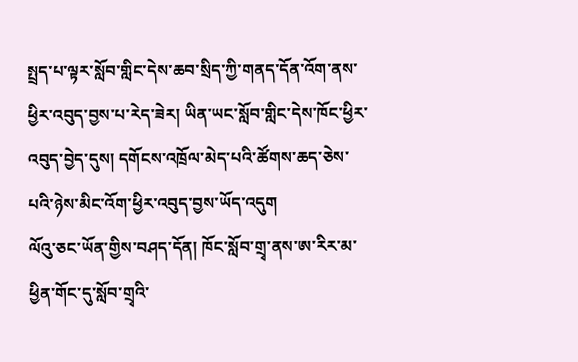སྤྲད་པ་ལྟར་སློབ་གླིང་དེས་ཆབ་སྲིད་ཀྱི་གནད་དོན་འོག་ནས་ཕྱིར་འབུད་བྱས་པ་རེད་ཟེར། ཡིན་ཡང་སློབ་གླིང་དེས་ཁོང་ཕྱིར་འབུད་བྱེད་དུས། དགོངས་འཁྲོལ་མེད་པའི་ཚོགས་ཆད་ཅེས་པའི་ཉེས་མིང་འོག་ཕྱིར་འབུད་བྱས་ཡོད་འདུག
ལོའུ་ཅང་ཡོན་གྱིས་བཤད་དོན། ཁོང་སློབ་གྲྭ་ནས་ཨ་རིར་མ་ཕྱིན་གོང་དུ་སློབ་གྲྭའི་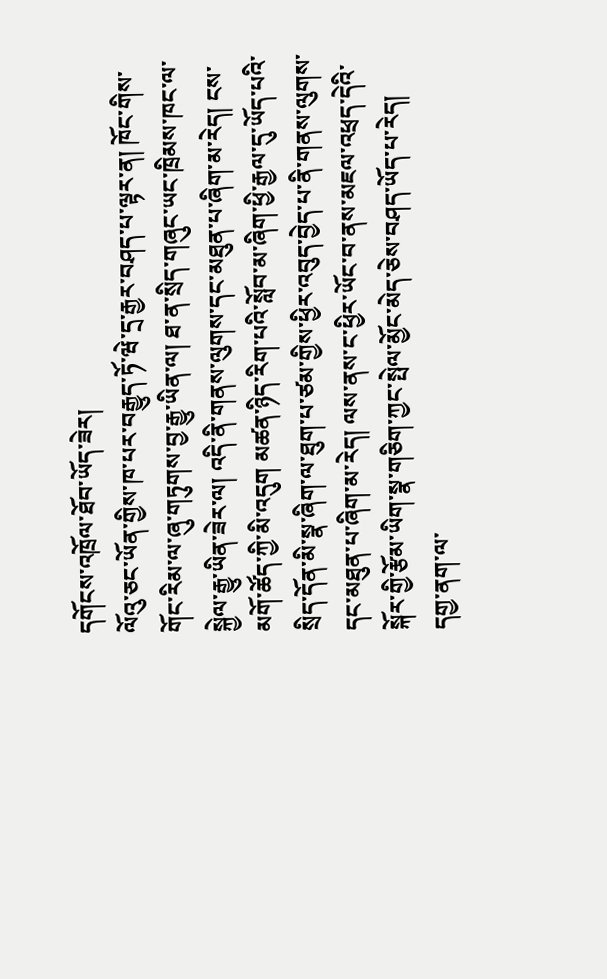དགོངས་འཁྲོལ་ཐོབ་ཡོད་ཟེར།
ལོའུ་ཅང་ཡོན་གྱིས་ཁ་པར་བརྒྱུད་ཏོ་ཝེ་དྲ་རྒྱར་བཤད་པ་ལྟར་ན། ཁོང་གིས་གོང་རིམ་ལ་ཞུ་གཏུགས་བྱ་རྒྱུ་ཡིན་ལ། ཐ་ན་སྲིད་གཞུང་ཡང་ཁྲིམས་ཁང་ལ་སྐྱེལ་རྒྱུ་ཡིན་ཟེར་ལ། འདི་ནི་གནས་ལུགས་དང་མཐུན་པ་ཞིག་མ་རེད། ངས་མགོ་ཚོད་ཀྱི་མི་འདུག མཚན་ཉིད་རིག་པའི་སློབ་མ་ཞིག་ཕྱི་རྒྱལ་དུ་ཡོད་པའི་སྲིད་དོན་མི་སྣ་ཞིག་ལ་ཐུག་པ་ཙམ་གྱིས་ཕྱིར་འབུད་བྱེད་པ་ནི་གནས་ལུགས་དང་མཐུན་པ་ཞིག་མ་རེད། ལས་ནས་ང་ཕྱིར་ཡོང་བ་ནས་མཇལ་འཕྲད་དེའི་སྐོར་གྱི་རྩོམ་ཡིག་སྣ་གཅིག་ཀྱང་སྤེལ་མྱོང་མེད་ཅེས་བཤད་ཡོད་པ་རེད།
དགྱ་ནག་ལ་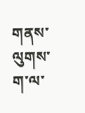གནས་ལུགས་ག་ལ་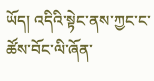ཡོད། འདིའི་སྟེང་ནས་ཀྱང་ང་ཚོས་བོང་ལི་ཞོན་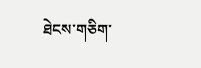ཐེངས་གཅིག་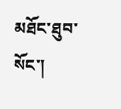མཐོང་ཐུབ་སོང་།